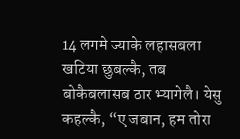14 लगमे ज्याके लहासबला खटिया छुबल्कै, तब बोकैबलासब ठार भ्यागेलै। येसु कहल्कै, “ए जबान, हम तोरा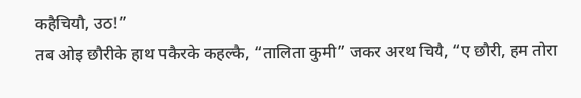कहैचियौ, उठ!”
तब ओइ छौरीके हाथ पकैरके कहल्कै, “तालिता कुमी” जकर अरथ चियै, “ए छौरी, हम तोरा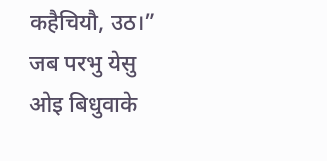कहैचियौ, उठ।”
जब परभु येसु ओइ बिधुवाके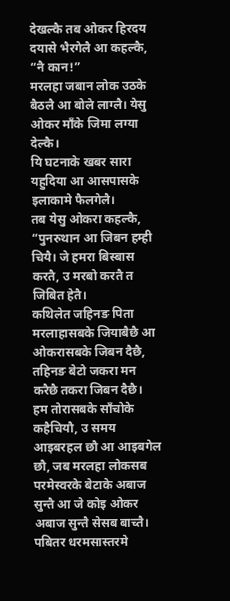देखल्कै तब ओकर हिरदय दयासे भैरगेलै आ कहल्कै, “नै कान!”
मरलहा जबान लोक उठके बैठलै आ बोले लाग्लै। येसु ओकर माँके जिमा लग्या देल्कै।
यि घटनाके खबर सारा यहुदिया आ आसपासके इलाकामे फैलगेलै।
तब येसु ओकरा कहल्कै, “पुनरुथान आ जिबन हम्ही चियै। जे हमरा बिस्बास करतै, उ मरबो करतै त जिबित हेतै।
कथिलेत जहिनङ पिता मरलाहासबके जियाबैछै आ ओकरासबके जिबन दैछै, तहिनङ बेटो जकरा मन करैछै तकरा जिबन दैछै।
हम तोरासबके साँचोके कहैचियौ, उ समय आइबरहल छौ आ आइबगेल छौ, जब मरलहा लोकसब परमेस्वरके बेटाके अबाज सुन्तै आ जे कोइ ओकर अबाज सुन्तै सेसब बाच्तै।
पबितर धरमसास्तरमे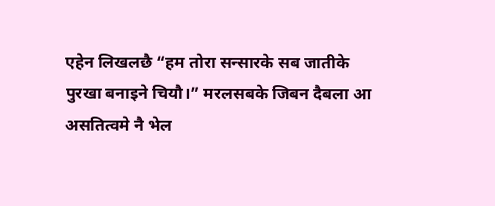एहेन लिखलछै “हम तोरा सन्सारके सब जातीके पुरखा बनाइने चियौ।” मरलसबके जिबन दैबला आ असतित्वमे नै भेल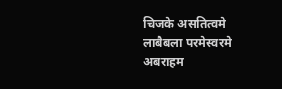चिजके असतित्वमे लाबैबला परमेस्वरमे अबराहम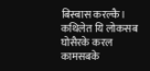बिस्बास करल्कै।
कथिलेत यि लोकसब घोसैरके करल कामसबके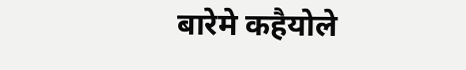बारेमे कहैयोले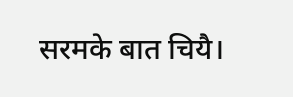सरमके बात चियै।